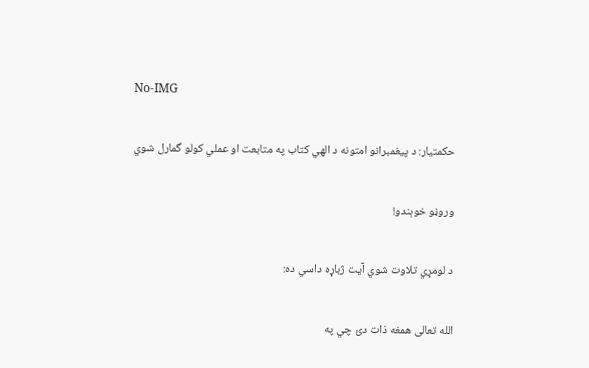No-IMG

حکمتيار: د پيغمبرانو امتونه د الهي كتاب په متابعت او عملي كولو گمارل شوي

وروڼو خوېندو!

د لومړي تلاوت شوي آيت ژباړه داسي ده:

الله تعالى همغه ذات دئ چي په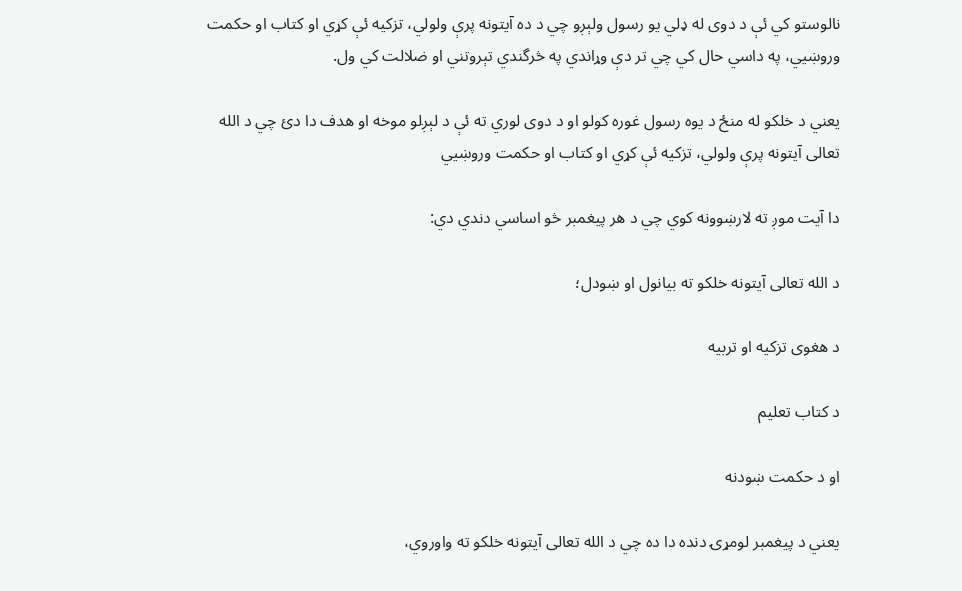نالوستو كي ئې د دوى له ډلي يو رسول ولېږو چي د ده آيتونه پرې ولولي، تزكيه ئې كړي او كتاب او حكمت وروښيي، په داسي حال كي چي تر دې وړاندي په څرگندي تېروتني او ضلالت كي ول.

يعني د خلكو له منځ د يوه رسول غوره كولو او د دوى لوري ته ئې د لېږلو موخه او هدف دا دئ چي د الله تعالى آيتونه پرې ولولي، تزكيه ئې كړي او كتاب او حكمت وروښيي

دا آيت موږ ته لارښوونه كوي چي د هر پيغمبر څو اساسي دندي دي:

د الله تعالى آيتونه خلكو ته بيانول او ښودل؛

د هغوى تزكيه او تربيه

د كتاب تعليم

او د حكمت ښودنه

يعني د پيغمبر لومړۍ دنده دا ده چي د الله تعالى آيتونه خلكو ته واوروي،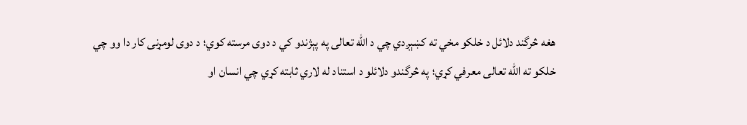هغه څرگند دلائل د خلكو مخي ته كښېږدي چي د الله تعالى په پېژندو كي د دوى مرسته كوي؛ د دوى لومړنى كار دا وو چي خلكو ته الله تعالى معرفي كړي؛ په څرگندو دلائلو د استناد له لاري ثابته كړي چي انسان او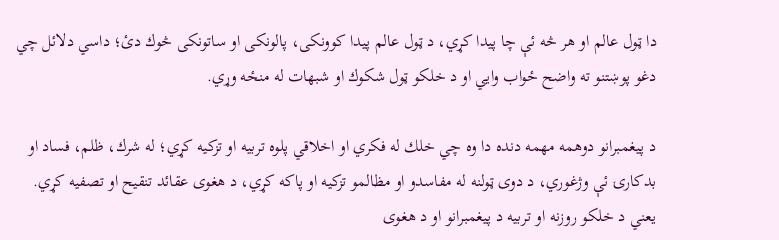دا ټول عالم او هر څه ئې چا پيدا كړي، د ټول عالم پيدا كوونكى، پالونكى او ساتونكى څوك دئ؛ داسي دلائل چي دغو پوښتنو ته واضح ځواب وايي او د خلكو ټول شكوك او شبهات له منځه وړي.

د پيغمبرانو دوهمه مهمه دنده دا وه چي خلك له فكري او اخلاقي پلوه تربيه او تزكيه كړي؛ له شرك، ظلم، فساد او بدكارۍ ئې وژغوري، د دوى ټولنه له مفاسدو او مظالمو تزكيه او پاكه كړي، د هغوى عقائد تنقيح او تصفيه كړي. يعني د خلكو روزنه او تربيه د پيغمبرانو او د هغوى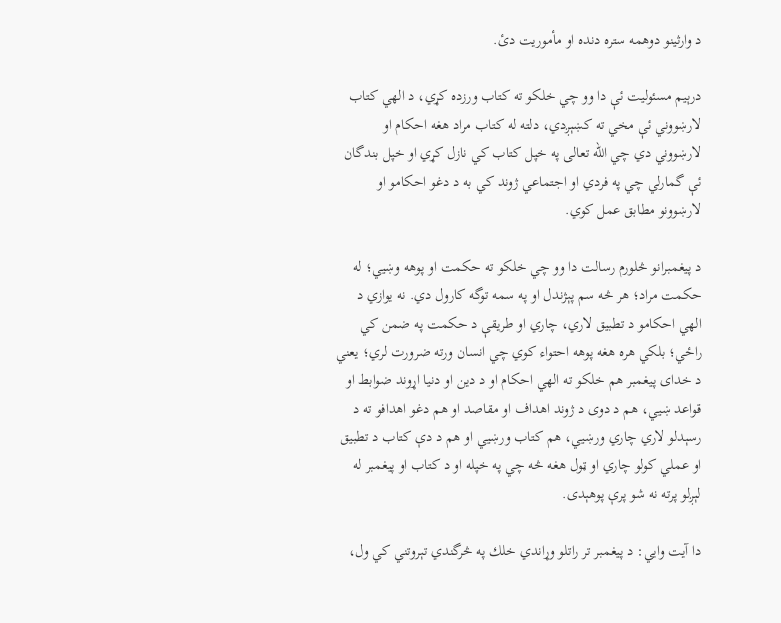د وارثينو دوهمه ستره دنده او مأموريت دئ.

درېيم مسئوليت ئې دا وو چي خلكو ته كتاب ورزده كړي، د الهي كتاب لارښووني ئې مخي ته كښېږدي، دلته له كتاب مراد هغه احكام او لارښووني دي چي الله تعالى په خپل كتاب كي نازل كړي او خپل بندگان ئې گمارلي چي په فردي او اجتماعي ژوند كي به د دغو احكامو او لارښوونو مطابق عمل كوي.

د پيغمبرانو څلورم رسالت دا وو چي خلكو ته حكمت او پوهه وښيي؛ له حكمت مراد؛ هر څه سم پېژندل او په سمه توگه كارول دي. نه يوازي د الهي احكامو د تطبيق لاري، چاري او طريقې د حكمت په ضمن كي راځي؛ بلكي هره هغه پوهه احتواء كوي چي انسان ورته ضرورت لري؛ يعني د خداى پيغمبر هم خلكو ته الهي احكام او د دين او دنيا اړوند ضوابط او قواعد ښيي، هم د دوى د ژوند اهداف او مقاصد او هم دغو اهدافو ته د رسېدلو لاري چاري ورښيي، هم كتاب ورښيي او هم د دې كتاب د تطبيق او عملي كولو چاري او ټول هغه څه چي په خپله او د كتاب او پيغمبر له لېږلو پرته نه شو پرې پوهېدى.

دا آيت وايي: د پيغمبر تر راتلو وړاندي خلك په څرگندي تېروتني كي ول،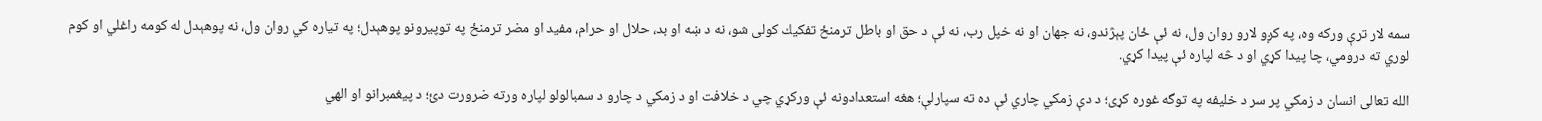سمه لار ترې وركه وه، په كږو لارو روان ول، نه ئې ځان پېژندو، نه جهان او نه خپل رب، نه ئې د حق او باطل ترمنځ تفكيك كولى شو، نه د ښه او بد، حلال او حرام، مفيد او مضر ترمنځ په توپيرونو پوهېدل؛ په تياره كي روان ول، نه پوهېدل له كومه راغلي او كوم لوري ته درومي، چا پيدا كړي او د څه لپاره ئې پيدا كړي.

الله تعالى انسان د زمكي پر سر د خليفه په توگه غوره كړى؛ د دې زمكي چاري ئې ده ته سپارلې؛ هغه استعدادونه ئې وركړي چي د خلافت او د زمكي د چارو د سمبالولو لپاره ورته ضرورت دئ؛ د پيغمبرانو او الهي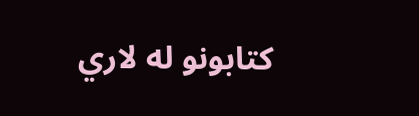كتابونو له لاري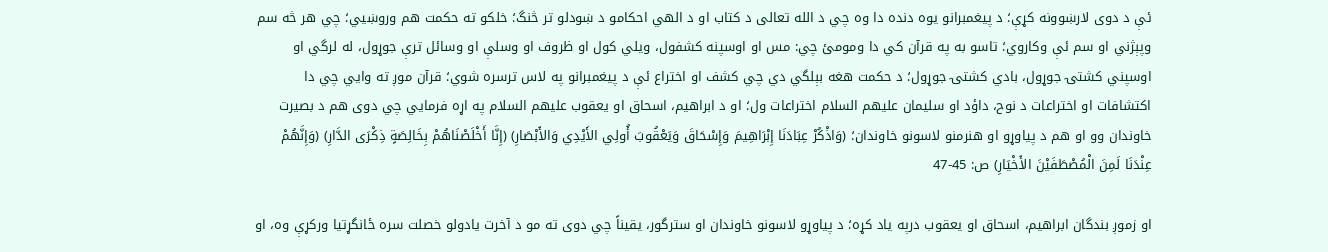ئې د دوى لارښوونه كړې؛ د پيغمبرانو يوه دنده دا وه چي د الله تعالى د كتاب او د الهي احكامو د ښودلو تر څنگ؛ خلكو ته حكمت هم وروښيي؛ چي هر څه سم وپېژني او سم ئې وكاروي؛ تاسو به په قرآن كي دا ومومئ چي: مس او اوسپنه كشفول، ويلي كول او ظروف او وسلې او وسائل ترې جوړول، له لرگي او اوسپني كشتۍ جوړول، بادي كشتۍ جوړول؛ د حكمت هغه بېلگي دي چي كشف او اختراع ئې د پيغمبرانو په لاس ترسره شوي؛ قرآن موږ ته وايي چي دا اكتشافات او اختراعات د نوح، داؤد او سليمان عليهم السلام اختراعات ول؛ او د ابراهيم، اسحاق او يعقوب عليهم السلام په اړه فرمايي چي دوى هم د بصيرت خاوندان وو او هم د پياوړو او هنرمنو لاسونو خاوندان؛ (وَاذْكُرْ عِبَادَنَا إِبْرَاهِيمَ وَإِسْحَاقَ وَيَعْقُوبَ أُولِي الأَيْدِي وَالأَبْصَارِ) (إِنَّا أَخْلَصْنَاهُمْ بِخَالِصَةٍ ذِكْرَى الدَّارِ) (وَإِنَّهُمْ عِنْدَنَا لَمِنَ الْمُصْطَفَيْنَ الأَخْيَارِ) ص: 45-47

او زموږ بندگان ابراهيم، اسحاق او يعقوب درپه ياد كړه؛ د پياوړو لاسونو خاوندان او سترگور، يقيناً چي دوى ته مو د آخرت يادولو خصلت سره ځانگړتيا وركړې وه، او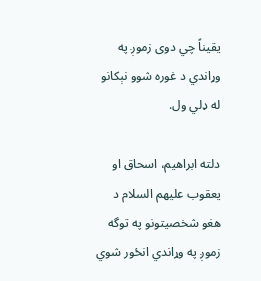يقيناً چي دوى زموږ په وړاندي د غوره شوو نېكانو له ډلي ول.

دلته ابراهيم، اسحاق او يعقوب عليهم السلام د هغو شخصيتونو په توگه زموږ په وړاندي انځور شوي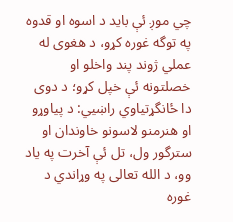چي موږ ئې بايد د اسوه او قدوه په توگه غوره كړو، د هغوى له عملي ژوند پند واخلو او خصلتونه ئې خپل كړو؛ د دوى دا ځانگړتياوي راښيي: د پياوړو او هنرمنو لاسونو خاوندان او سترگور ول، تل ئې آخرت په ياد وو، د الله تعالى په وړاندي د غوره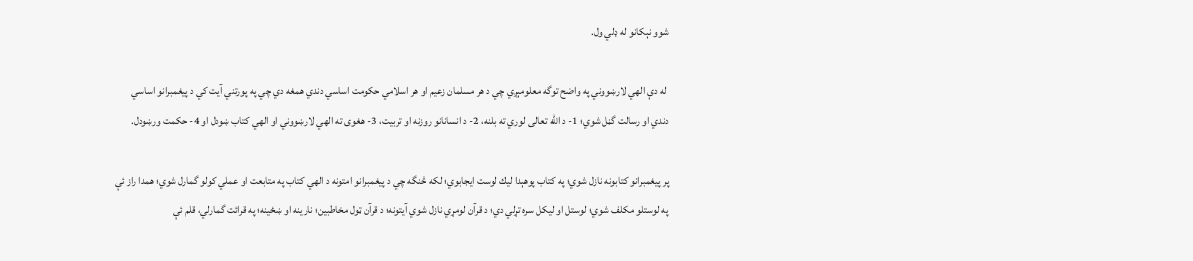شوو نېكانو له ډلي ول.

 له دې الهي لارښووني په واضح توگه معلومېږي چي د هر مسلمان زعيم او هر اسلامي حكومت اساسي دندي همغه دي چي په پورتني آيت كي د پيغمبرانو اساسي دندي او رسالت گڼل شوي؛ 1- د الله تعالى لوري ته بلنه، 2- د انسانانو روزنه او تربيت، 3- هغوى ته الهي لارښووني او الهي كتاب ښودل او 4- حكمت ورښودل.

پر پيغمبرانو كتابونه نازل شوي؛ په كتاب پوهېدا ليك لوست ايجابوي؛ لكه څنگه چي د پيغمبرانو امتونه د الهي كتاب په متابعت او عملي كولو گمارل شوي؛ همدا راز ئې په لوستلو مكلف شوي؛ لوستل او ليكل سره تړلي دي؛ د قرآن لومړي نازل شوي آيتونه؛ د قرآن ټول مخاطبين؛ نارينه او ښځينه؛ په قرائت گمارلي، قلم ئې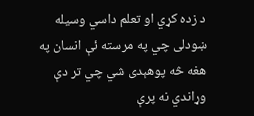د زده كړي او تعلم داسي وسيله ښودلى چي په مرسته ئې انسان په هغه څه پوهېدى شي چي تر دې وړاندي نه پرې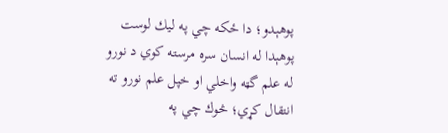پوهېدو؛ دا ځكه چي په ليك لوست پوهېدا له انسان سره مرسته كوي د نورو له علم گټه واخلي او خپل علم نورو ته انتقال كړي؛ څوك چي په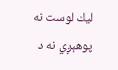ليك لوست نه پوهېږي نه د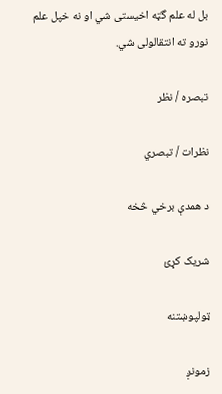بل له علم گټه اخيستى شي او نه خپل علم نورو ته انتقالولى شي.

تبصره / نظر

نظرات / تبصري

د همدې برخي څخه

شریک کړئ

ټولپوښتنه

زمونږ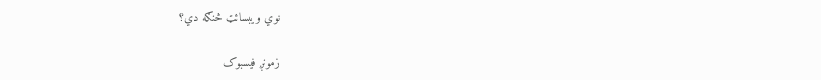نوي ویبسائټ څنګه دي؟

زمونږ فيسبوک